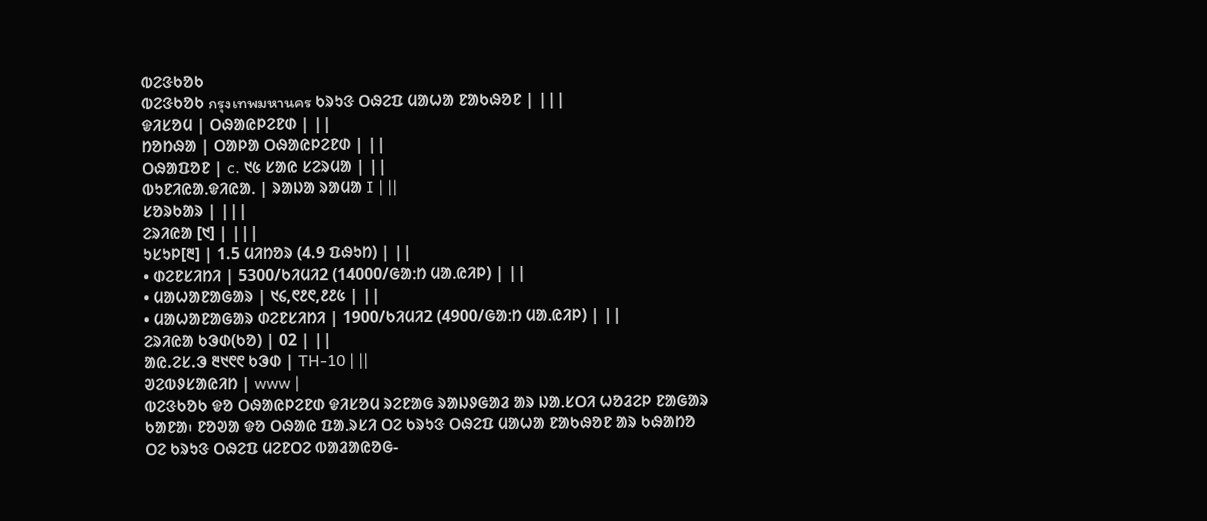ᱵᱮᱝᱠᱚᱠ
ᱵᱮᱝᱠᱚᱠ กรุงเทพมหานคร ᱠᱨᱩᱝ ᱛᱷᱮᱯ ᱢᱟᱦᱟ ᱱᱟᱠᱷᱚᱱ | |||
ᱫᱤᱥᱚᱢ | ᱛᱷᱟᱭᱞᱮᱱᱰ | ||
ᱴᱚᱴᱷᱟ | ᱛᱟᱞᱟ ᱛᱷᱟᱭᱞᱮᱱᱰ | ||
ᱛᱷᱟᱯᱚᱱ | c. ᱑᱕ ᱥᱟᱭ ᱥᱮᱨᱢᱟ | ||
ᱵᱩᱱᱤᱭᱟᱹᱫᱤᱭᱟᱹ | ᱨᱟᱡᱟ ᱨᱟᱢᱟ I | ||
ᱥᱚᱨᱠᱟᱨ | |||
ᱮᱨᱤᱭᱟ [᱑] | |||
ᱩᱥᱩᱞ[᱓] | 1.5 ᱢᱤᱴᱚᱨ (4.9 ᱯᱷᱩᱴ) | ||
• ᱰᱮᱱᱥᱤᱴᱤ | 5300/ᱠᱤᱢᱤ2 (14000/ᱜᱟᱺᱴ ᱢᱟᱹᱭᱤᱞ) | ||
• ᱢᱟᱦᱟᱱᱟᱜᱟᱨ | ᱑᱔,᱖᱒᱖,᱒᱒᱕ | ||
• ᱢᱟᱦᱟᱱᱟᱜᱟᱨ ᱰᱮᱱᱥᱤᱴᱤ | 1900/ᱠᱤᱢᱤ2 (4900/ᱜᱟᱺᱴ ᱢᱟᱹᱭᱤᱞ) | ||
ᱮᱨᱤᱭᱟ ᱠᱳᱰ(ᱠᱚ) | 02 | ||
ᱟᱭ.ᱮᱥ.ᱳ ᱓᱑᱖᱖ ᱠᱳᱰ | TH-10 | ||
ᱣᱮᱵᱽᱥᱟᱭᱤᱴ | www |
ᱵᱮᱝᱠᱚᱠ ᱫᱚ ᱛᱷᱟᱭᱞᱮᱱᱰ ᱫᱤᱥᱚᱢ ᱨᱮᱱᱟᱜ ᱨᱟᱡᱽᱜᱟᱲ ᱟᱨ ᱡᱟᱹᱥᱛᱤ ᱦᱚᱲᱮᱞ ᱱᱟᱜᱟᱨ ᱠᱟᱱᱟ᱾ ᱱᱚᱣᱟ ᱫᱚ ᱛᱷᱟᱭ ᱯᱟᱹᱨᱥᱤ ᱛᱮ ᱠᱨᱩᱝ ᱛᱷᱮᱯ ᱢᱟᱦᱟ ᱱᱟᱠᱷᱚᱱ ᱟᱨ ᱠᱷᱟᱴᱚ ᱛᱮ ᱠᱨᱩᱝ ᱛᱷᱮᱯ ᱢᱮᱱᱛᱮ ᱵᱟᱲᱟᱭᱚᱜ-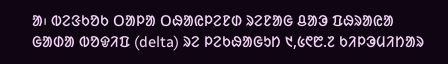ᱟ᱾ ᱵᱮᱝᱠᱚᱠ ᱛᱟᱞᱟ ᱛᱷᱟᱭᱞᱮᱱᱰ ᱨᱮᱱᱟᱜ ᱪᱟᱳ ᱯᱷᱨᱟᱭᱟ ᱜᱟᱰᱟ ᱵᱚᱫᱤᱯ (delta) ᱨᱮ ᱞᱮᱠᱷᱟᱜᱩᱴ ᱑,᱕᱖᱘.᱗ ᱠᱤᱞᱳᱢᱤᱴᱟᱨ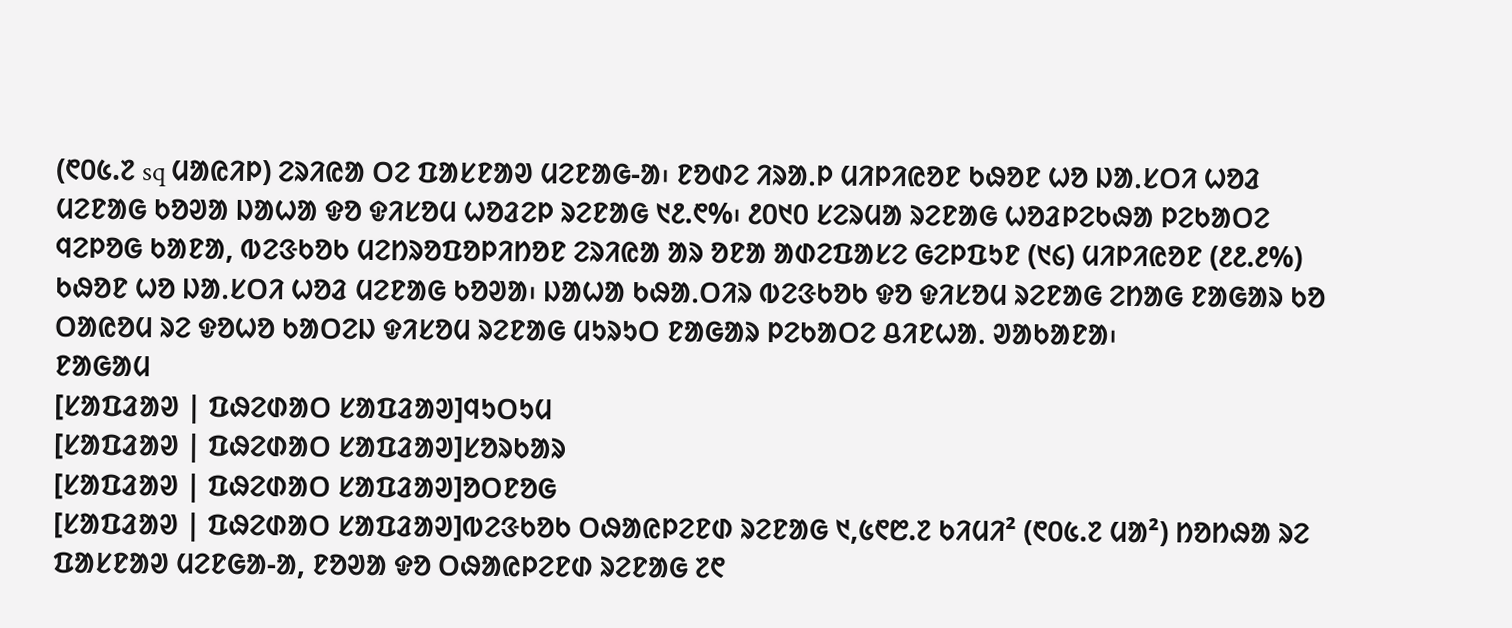(᱖᱐᱕.᱗ sq ᱢᱟᱭᱤᱞ) ᱮᱨᱤᱭᱟ ᱛᱮ ᱯᱟᱥᱱᱟᱣ ᱢᱮᱱᱟᱜ-ᱟ᱾ ᱱᱚᱰᱮ ᱤᱨᱟᱹᱞ ᱢᱤᱞᱤᱭᱚᱱ ᱠᱷᱚᱱ ᱦᱚ ᱡᱟᱹᱥᱛᱤ ᱦᱚᱲ ᱢᱮᱱᱟᱜ ᱠᱚᱣᱟ ᱡᱟᱦᱟ ᱫᱚ ᱫᱤᱥᱚᱢ ᱦᱚᱲᱮᱞ ᱨᱮᱱᱟᱜ ᱑᱒.᱖%᱾ ᱒᱐᱑᱐ ᱥᱮᱨᱢᱟ ᱨᱮᱱᱟᱜ ᱦᱚᱲᱞᱮᱠᱷᱟ ᱞᱮᱠᱟᱛᱮ ᱧᱮᱞᱚᱜ ᱠᱟᱱᱟ, ᱵᱮᱝᱠᱚᱠ ᱢᱮᱴᱨᱚᱯᱚᱞᱤᱴᱚᱱ ᱮᱨᱤᱭᱟ ᱟᱨ ᱚᱱᱟ ᱟᱰᱮᱯᱟᱥᱮ ᱜᱮᱞᱯᱩᱱ (᱑᱔) ᱢᱤᱞᱤᱭᱚᱱ (᱒᱒.᱒%) ᱠᱷᱚᱱ ᱦᱚ ᱡᱟᱹᱥᱛᱤ ᱦᱚᱲ ᱢᱮᱱᱟᱜ ᱠᱚᱣᱟ᱾ ᱡᱟᱦᱟ ᱠᱷᱟᱹᱛᱤᱨ ᱵᱮᱝᱠᱚᱠ ᱫᱚ ᱫᱤᱥᱚᱢ ᱨᱮᱱᱟᱜ ᱮᱴᱟᱜ ᱱᱟᱜᱟᱨ ᱠᱚ ᱛᱟᱭᱚᱢ ᱨᱮ ᱫᱚᱦᱚ ᱠᱟᱛᱮᱡ ᱫᱤᱥᱚᱢ ᱨᱮᱱᱟᱜ ᱢᱩᱨᱩᱛ ᱱᱟᱜᱟᱨ ᱞᱮᱠᱟᱛᱮ ᱪᱤᱱᱦᱟᱹ ᱣᱟᱠᱟᱱᱟ᱾
ᱱᱟᱜᱟᱢ
[ᱥᱟᱯᱲᱟᱣ | ᱯᱷᱮᱰᱟᱛ ᱥᱟᱯᱲᱟᱣ]ᱧᱩᱛᱩᱢ
[ᱥᱟᱯᱲᱟᱣ | ᱯᱷᱮᱰᱟᱛ ᱥᱟᱯᱲᱟᱣ]ᱥᱚᱨᱠᱟᱨ
[ᱥᱟᱯᱲᱟᱣ | ᱯᱷᱮᱰᱟᱛ ᱥᱟᱯᱲᱟᱣ]ᱚᱛᱱᱚᱜ
[ᱥᱟᱯᱲᱟᱣ | ᱯᱷᱮᱰᱟᱛ ᱥᱟᱯᱲᱟᱣ]ᱵᱮᱝᱠᱚᱠ ᱛᱷᱟᱭᱞᱮᱱᱰ ᱨᱮᱱᱟᱜ ᱑,᱕᱖᱘.᱗ ᱠᱤᱢᱤ² (᱖᱐᱕.᱗ ᱢᱟ²) ᱴᱚᱴᱷᱟ ᱨᱮ ᱯᱟᱥᱱᱟᱣ ᱢᱮᱱᱜᱟ-ᱟ, ᱱᱚᱣᱟ ᱫᱚ ᱛᱷᱟᱭᱞᱮᱱᱰ ᱨᱮᱱᱟᱜ ᱗᱖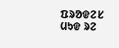ᱯᱨᱚᱫᱮᱥ ᱢᱩᱫ ᱨᱮ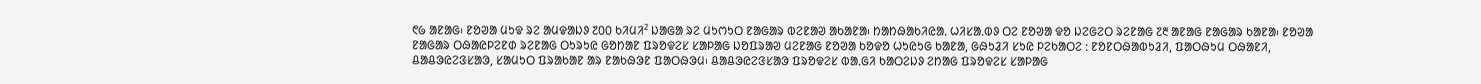᱖᱙ ᱟᱱᱟᱜ᱾ ᱱᱚᱣᱟ ᱢᱩᱫ ᱨᱮ ᱟᱢᱫᱟᱡᱽ ᱗᱐᱐ ᱠᱤᱢᱤ² ᱡᱟᱜᱟ ᱨᱮ ᱢᱩᱬᱩᱛ ᱱᱟᱜᱟᱨ ᱵᱮᱱᱟᱣ ᱟᱠᱟᱱᱟ᱾ ᱴᱟᱴᱷᱟᱠᱤᱭᱟᱹ ᱦᱤᱥᱟᱹᱵᱽ ᱛᱮ ᱱᱚᱣᱟ ᱫᱚ ᱡᱮᱜᱮᱛ ᱨᱮᱱᱟᱜ ᱗᱓ ᱟᱱᱟᱜ ᱱᱟᱜᱟᱨ ᱠᱟᱱᱟ᱾ ᱱᱚᱣᱟ ᱱᱟᱜᱟᱨ ᱛᱷᱟᱭᱞᱮᱱᱰ ᱨᱮᱱᱟᱜ ᱛᱩᱨᱩᱭ ᱜᱚᱴᱟᱱ ᱯᱨᱚᱫᱮᱥ ᱥᱟᱞᱟᱜ ᱡᱚᱯᱨᱟᱣ ᱢᱮᱱᱟᱜ ᱱᱚᱣᱟ ᱠᱚᱫᱚ ᱦᱩᱭᱩᱜ ᱠᱟᱱᱟ, ᱜᱷᱩᱲᱤ ᱥᱩᱭ ᱞᱮᱠᱟᱛᱮ ᱺ ᱱᱚᱱᱛᱷᱟᱵᱩᱲᱤ, ᱯᱟᱛᱷᱩᱢ ᱛᱷᱟᱱᱤ, ᱪᱟᱪᱳᱭᱮᱝᱥᱟᱳ, ᱥᱟᱢᱩᱛ ᱯᱨᱟᱠᱟᱱ ᱟᱨ ᱱᱟᱠᱷᱳᱱ ᱯᱟᱛᱷᱳᱢ᱾ ᱪᱟᱪᱳᱭᱮᱝᱥᱟᱳ ᱯᱨᱚᱫᱮᱥ ᱵᱟᱹᱜᱤ ᱠᱟᱛᱮᱡᱽ ᱮᱴᱟᱜ ᱯᱨᱚᱫᱮᱥ ᱥᱟᱞᱟᱜ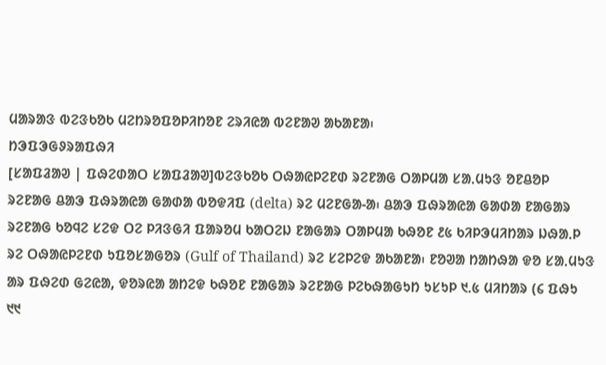ᱢᱟᱨᱟᱝ ᱵᱮᱝᱠᱚᱠ ᱢᱮᱴᱨᱚᱯᱚᱞᱤᱴᱚᱱ ᱮᱨᱤᱭᱟ ᱵᱮᱱᱟᱣ ᱟᱠᱟᱱᱟ᱾
ᱴᱳᱯᱳᱜᱽᱨᱟᱯᱷᱤ
[ᱥᱟᱯᱲᱟᱣ | ᱯᱷᱮᱰᱟᱛ ᱥᱟᱯᱲᱟᱣ]ᱵᱮᱝᱠᱚᱠ ᱛᱷᱟᱭᱞᱮᱱᱰ ᱨᱮᱱᱟᱜ ᱛᱟᱞᱢᱟ ᱥᱟᱹᱢᱩᱝ ᱚᱱᱪᱚᱞ ᱨᱮᱱᱟᱜ ᱪᱟᱳ ᱯᱷᱨᱟᱭᱟ ᱜᱟᱰᱟ ᱵᱚᱫᱤᱯ (delta) ᱨᱮ ᱢᱮᱱᱜᱟ-ᱟ᱾ ᱪᱟᱳ ᱯᱷᱨᱟᱭᱟ ᱜᱟᱰᱟ ᱱᱟᱜᱟᱨ ᱨᱮᱱᱟᱜ ᱠᱚᱧᱮ ᱥᱮᱫ ᱛᱮ ᱞᱤᱝᱜᱤ ᱯᱟᱨᱚᱢ ᱠᱟᱛᱮᱡ ᱱᱟᱜᱟᱨ ᱛᱟᱞᱢᱟ ᱠᱷᱚᱱ ᱒᱕ ᱠᱤᱞᱳᱢᱤᱴᱟᱨ ᱡᱷᱟᱹᱞ ᱨᱮ ᱛᱷᱟᱭᱞᱮᱱᱰ ᱩᱯᱚᱥᱟᱜᱚᱨ (Gulf of Thailand) ᱨᱮ ᱥᱮᱞᱮᱫ ᱟᱠᱟᱱᱟ᱾ ᱱᱚᱣᱟ ᱴᱟᱴᱷᱟ ᱫᱚ ᱥᱟᱹᱢᱩᱝ ᱟᱨ ᱯᱷᱮᱰ ᱜᱮᱭᱟ, ᱫᱚᱨᱭᱟ ᱟᱴᱮᱫ ᱠᱷᱚᱱ ᱱᱟᱜᱟᱨ ᱨᱮᱱᱟᱜ ᱞᱮᱠᱷᱟᱜᱩᱴ ᱩᱥᱩᱞ ᱑.᱕ ᱢᱤᱴᱟᱨ (᱔ ᱯᱷᱩ ᱑᱑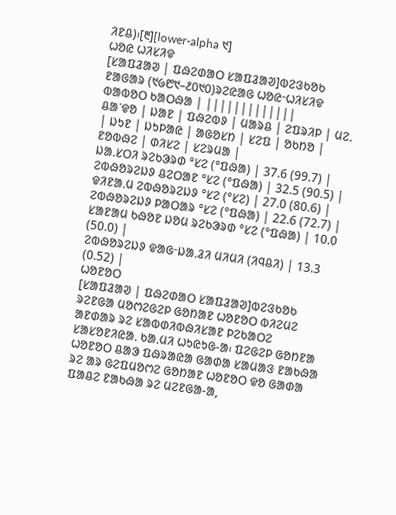ᱤᱱᱪ)᱾[᱓][lower-alpha ᱑]
ᱦᱚᱭ ᱦᱤᱥᱤᱫ
[ᱥᱟᱯᱲᱟᱣ | ᱯᱷᱮᱰᱟᱛ ᱥᱟᱯᱲᱟᱣ]ᱵᱮᱝᱠᱚᱠ ᱱᱟᱜᱟᱨ (᱑᱙᱘᱑–᱒᱐᱑᱐)ᱨᱮᱭᱟᱜ ᱦᱚᱭᱼᱦᱤᱥᱤᱫ ᱵᱟᱵᱚᱛ ᱠᱟᱛᱷᱟ | |||||||||||||
ᱪᱟᱸᱫᱚ | ᱡᱟᱱ | ᱯᱷᱮᱵᱽ | ᱢᱟᱨᱪ | ᱮᱯᱨᱤᱞ | ᱢᱮᱹ | ᱡᱩᱱ | ᱡᱩᱞᱟᱭ | ᱟᱜᱚᱥᱴ | ᱥᱮᱯ | ᱚᱠᱴᱚ | ᱱᱚᱵᱷᱮ | ᱰᱤᱥᱮ | ᱥᱮᱨᱢᱟ |
ᱡᱟᱹᱥᱛᱤ ᱨᱮᱠᱳᱨᱰ °ᱥᱮ (°ᱯᱷᱟ) | 37.6 (99.7) |
ᱮᱵᱷᱚᱨᱮᱡᱽ ᱪᱮᱛᱟᱱ °ᱥᱮ (°ᱯᱷᱟ) | 32.5 (90.5) |
ᱫᱤᱱᱟᱹᱢ ᱮᱵᱷᱚᱨᱮᱡᱽ °ᱥᱮ (°ᱥᱮ) | 27.0 (80.6) |
ᱮᱵᱷᱚᱨᱮᱡᱽ ᱞᱟᱛᱟᱨ °ᱥᱮ (°ᱯᱷᱟ) | 22.6 (72.7) |
ᱥᱟᱱᱟᱢ ᱠᱷᱚᱱ ᱡᱚᱢ ᱨᱮᱠᱳᱨᱰ °ᱥᱮ (°ᱯᱷᱟ) | 10.0 (50.0) |
ᱮᱵᱷᱚᱨᱮᱡᱽ ᱫᱟᱜᱼᱡᱟᱹᱲᱤ ᱢᱤᱢᱤ (ᱤᱧᱪᱤ) | 13.3 (0.52) |
ᱦᱚᱱᱚᱛ
[ᱥᱟᱯᱲᱟᱣ | ᱯᱷᱮᱰᱟᱛ ᱥᱟᱯᱲᱟᱣ]ᱵᱮᱝᱠᱚᱠ ᱨᱮᱱᱜᱟ ᱢᱚᱬᱮᱜᱮᱞ ᱜᱚᱴᱟᱱ ᱦᱚᱱᱚᱛ ᱵᱤᱮᱢᱮ ᱟᱱᱰᱟᱨ ᱨᱮ ᱥᱟᱵᱰᱤᱵᱷᱤᱥᱟᱱ ᱞᱮᱠᱟᱛᱮ ᱥᱟᱥᱚᱱᱤᱭᱟᱹ ᱠᱟᱹᱢᱤ ᱦᱩᱭᱩᱜ-ᱟ᱾ ᱯᱮᱜᱮᱞ ᱜᱚᱴᱱᱟ ᱦᱚᱱᱚᱛ ᱪᱟᱳ ᱯᱷᱨᱟᱭᱟ ᱜᱟᱰᱟ ᱥᱟᱢᱟᱝ ᱱᱟᱠᱷᱟ ᱨᱮ ᱟᱨ ᱜᱮᱯᱢᱚᱬᱮ ᱜᱚᱴᱟᱱ ᱦᱚᱱᱚᱛ ᱫᱚ ᱜᱟᱰᱟ ᱯᱟᱪᱮ ᱱᱟᱠᱷᱟ ᱨᱮ ᱢᱮᱱᱜᱟ-ᱟ,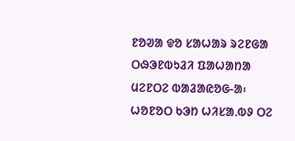ᱱᱚᱣᱟ ᱫᱚ ᱥᱟᱦᱟᱨ ᱨᱮᱱᱜᱟ ᱛᱷᱳᱱᱵᱩᱲᱤ ᱯᱟᱦᱟᱴᱟ ᱢᱮᱱᱛᱮ ᱵᱟᱲᱟᱭᱚᱜ-ᱟ᱾
ᱦᱚᱱᱚᱛ ᱠᱳᱴ ᱦᱤᱥᱟᱹᱵᱽ ᱛᱮ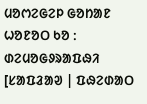ᱢᱚᱬᱮᱜᱮᱞ ᱜᱚᱴᱟᱱ ᱦᱚᱱᱚᱛ ᱠᱚ ᱺ
ᱰᱮᱢᱚᱜᱽᱨᱟᱯᱷᱤ
[ᱥᱟᱯᱲᱟᱣ | ᱯᱷᱮᱰᱟᱛ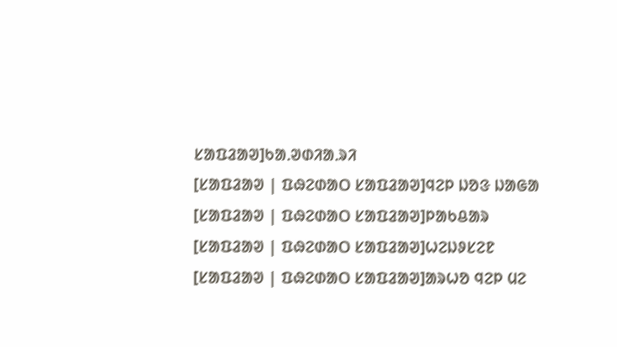ᱥᱟᱯᱲᱟᱣ]ᱠᱟᱹᱣᱰᱤᱟᱹᱨᱤ
[ᱥᱟᱯᱲᱟᱣ | ᱯᱷᱮᱰᱟᱛ ᱥᱟᱯᱲᱟᱣ]ᱧᱮᱞ ᱡᱚᱝ ᱡᱟᱜᱟ
[ᱥᱟᱯᱲᱟᱣ | ᱯᱷᱮᱰᱟᱛ ᱥᱟᱯᱲᱟᱣ]ᱞᱟᱠᱪᱟᱨ
[ᱥᱟᱯᱲᱟᱣ | ᱯᱷᱮᱰᱟᱛ ᱥᱟᱯᱲᱟᱣ]ᱦᱮᱡᱽᱥᱮᱱ
[ᱥᱟᱯᱲᱟᱣ | ᱯᱷᱮᱰᱟᱛ ᱥᱟᱯᱲᱟᱣ]ᱟᱨᱦᱚ ᱧᱮᱞ ᱢᱮ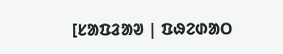[ᱥᱟᱯᱲᱟᱣ | ᱯᱷᱮᱰᱟᱛ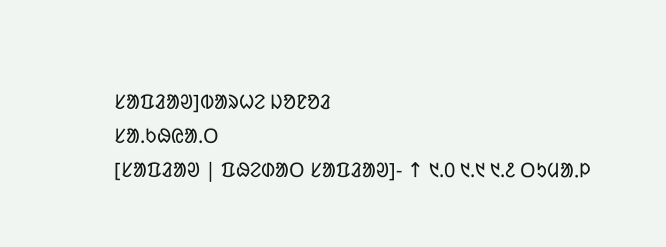ᱥᱟᱯᱲᱟᱣ]ᱵᱟᱨᱦᱮ ᱡᱚᱱᱚᱲ
ᱥᱟᱹᱠᱷᱭᱟᱹᱛ
[ᱥᱟᱯᱲᱟᱣ | ᱯᱷᱮᱰᱟᱛ ᱥᱟᱯᱲᱟᱣ]- ↑ ᱑.᱐ ᱑.᱑ ᱑.᱒ ᱛᱩᱢᱟᱹᱞ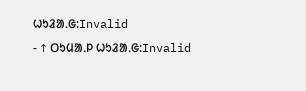ᱦᱩᱲᱟᱹᱜ:Invalid
- ↑ ᱛᱩᱢᱟᱹᱞ ᱦᱩᱲᱟᱹᱜ:Invalid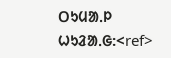ᱛᱩᱢᱟᱹᱞ ᱦᱩᱲᱟᱹᱜ:<ref>